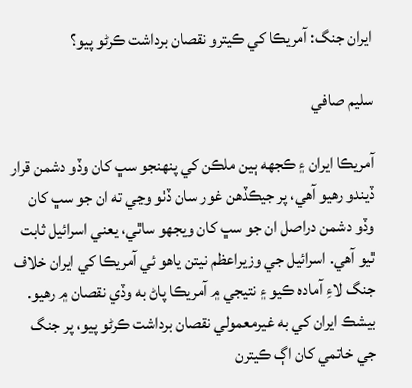ايران جنگ: آمريڪا کي ڪيترو نقصان برداشت ڪرڻو پيو؟

سليم صافي

آمريڪا ايران ۽ ڪجهه ٻين ملڪن کي پنهنجو سڀ کان وڏو دشمن قرار ڏيندو رهيو آهي، پر جيڪڏهن غور سان ڏٺو وڃي ته ان جو سڀ کان وڏو دشمن دراصل ان جو سڀ کان ويجهو ساٿي، يعني اسرائيل ثابت ٿيو آهي. اسرائيل جي وزيراعظم نيتن ياهو ئي آمريڪا کي ايران خلاف جنگ لاءِ آماده ڪيو ۽ نتيجي ۾ آمريڪا پاڻ به وڏي نقصان ۾ رهيو. بيشڪ ايران کي به غيرمعمولي نقصان برداشت ڪرڻو پيو، پر جنگ جي خاتمي کان اڳ ڪيترن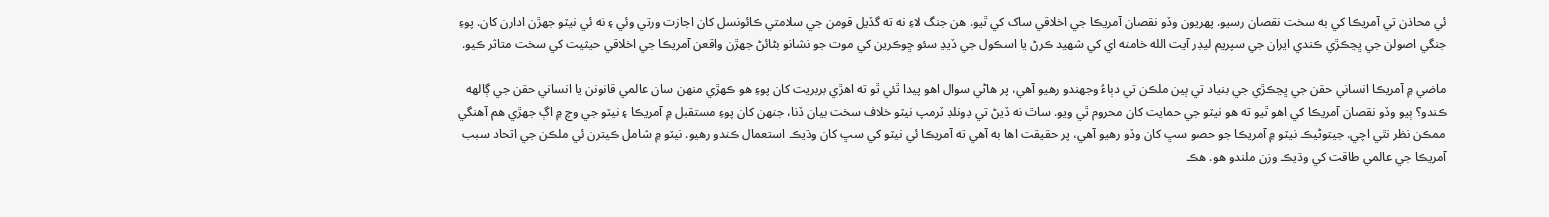ئي محاذن تي آمريڪا کي به سخت نقصان رسيو. پهريون وڏو نقصان آمريڪا جي اخلاقي ساک کي ٿيو. هن جنگ لاءِ نه ته گڏيل قومن جي سلامتي ڪائونسل کان اجازت ورتي وئي ۽ نه ئي نيٽو جهڙن ادارن کان. پوءِ جنگي اصولن جي ڀڃڪڙي ڪندي ايران جي سپريم ليڊر آيت الله خامنه اي کي شهيد ڪرڻ يا اسڪول جي ڏيڍ سئو ڇوڪرين کي موت جو نشانو بڻائڻ جهڙن واقعن آمريڪا جي اخلاقي حيثيت کي سخت متاثر ڪيو.

ماضي ۾ آمريڪا انساني حقن جي ڀڃڪڙي جي بنياد تي ٻين ملڪن تي دٻاءُ وجهندو رهيو آهي، پر هاڻي سوال اهو پيدا ٿئي ٿو ته اهڙي بربريت کان پوءِ هو ڪهڙي منهن سان عالمي قانونن يا انساني حقن جي ڳالهه ڪندو؟ ٻيو وڏو نقصان آمريڪا کي اهو ٿيو ته هو نيٽو جي حمايت کان محروم ٿي ويو. ساٿ نه ڏيڻ تي ڊونلڊ ٽرمپ نيٽو خلاف سخت بيان ڏنا، جنهن کان پوءِ مستقبل ۾ آمريڪا ۽ نيٽو جي وچ ۾ اڳ جهڙي هم آهنگي ممڪن نظر نٿي اچي. جيتوڻيڪ نيٽو ۾ آمريڪا جو حصو سڀ کان وڏو رهيو آهي، پر حقيقت اها به آهي ته آمريڪا ئي نيٽو کي سڀ کان وڌيڪ استعمال ڪندو رهيو. نيٽو ۾ شامل ڪيترن ئي ملڪن جي اتحاد سبب آمريڪا جي عالمي طاقت کي وڌيڪ وزن ملندو هو. هڪ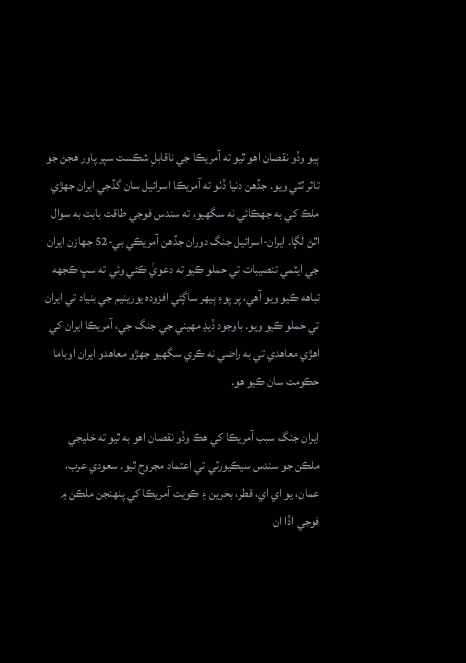ٻيو وڏو نقصان اهو ٿيو ته آمريڪا جي ناقابلِ شڪست سپر پاور هجڻ جو تاثر ٽٽي ويو. جڏهن دنيا ڏٺو ته آمريڪا اسرائيل سان گڏجي ايران جهڙي ملڪ کي به جهڪائي نه سگهيو، ته سندس فوجي طاقت بابت به سوال اٿڻ لڳا. ايران-اسرائيل جنگ دوران جڏهن آمريڪي بي-52 جهازن ايران جي ايٽمي تنصيبات تي حملو ڪيو ته دعويٰ ڪئي وئي ته سڀ ڪجهه تباهه ڪيو ويو آهي، پر پوءِ ٻيهر ساڳئي افزودہ يورينيم جي بنياد تي ايران تي حملو ڪيو ويو. باوجود ڏيڍ مهيني جي جنگ جي، آمريڪا ايران کي اهڙي معاهدي تي به راضي نه ڪري سگهيو جهڙو معاهدو ايران اوباما حڪومت سان ڪيو هو.

ايران جنگ سبب آمريڪا کي هڪ وڏو نقصان اهو به ٿيو ته خليجي ملڪن جو سندس سيڪيورٽي تي اعتماد مجروح ٿيو. سعودي عرب، عمان، يو اي اي، قطر، بحرين ۽ ڪويت آمريڪا کي پنهنجن ملڪن ۾ فوجي اڏا ان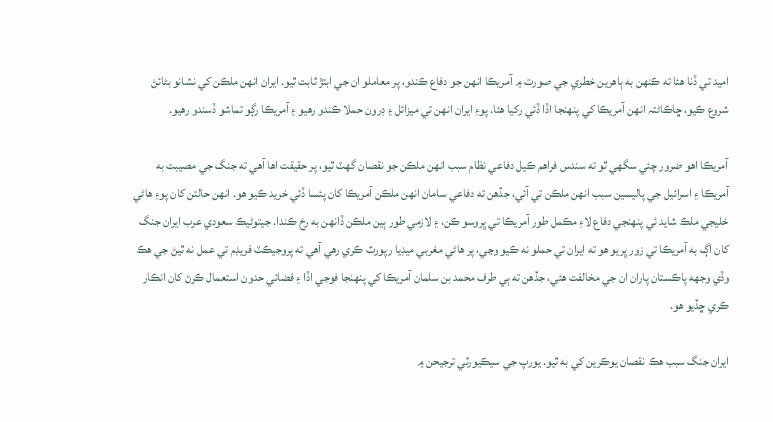اميد تي ڏنا هئا ته ڪنهن به ٻاهرين خطري جي صورت ۾ آمريڪا انهن جو دفاع ڪندو، پر معاملو ان جي ابتڙ ثابت ٿيو. ايران انهن ملڪن کي نشانو بڻائڻ شروع ڪيو، ڇاڪاڻتہ انهن آمريڪا کي پنهنجا اڏا ڏئي رکيا هئا. پوءِ ايران انهن تي ميزائل ۽ ڊرون حملا ڪندو رهيو ۽ آمريڪا رڳو تماشو ڏسندو رهيو.

آمريڪا اهو ضرور چئي سگهي ٿو ته سندس فراهم ڪيل دفاعي نظام سبب انهن ملڪن جو نقصان گهٽ ٿيو، پر حقيقت اها آهي ته جنگ جي مصيبت به آمريڪا ۽ اسرائيل جي پاليسين سبب انهن ملڪن تي آئي، جڏهن ته دفاعي سامان انهن ملڪن آمريڪا کان پئسا ڏئي خريد ڪيو هو. انهن حالتن کان پوءِ هاڻي خليجي ملڪ شايد ئي پنهنجي دفاع لاءِ مڪمل طور آمريڪا تي ڀروسو ڪن، ۽ لازمي طور ٻين ملڪن ڏانهن به رخ ڪندا. جيتوڻيڪ سعودي عرب ايران جنگ کان اڳ به آمريڪا تي زور ڀريو هو ته ايران تي حملو نه ڪيو وڃي، پر هاڻي مغربي ميڊيا رپورٽ ڪري رهي آهي ته پروجيڪٽ فريڊم تي عمل نه ٿيڻ جي هڪ وڏي وجهه پاڪستان پاران ان جي مخالفت هئي، جڏهن ته ٻي طرف محمد بن سلمان آمريڪا کي پنهنجا فوجي اڏا ۽ فضائي حدون استعمال ڪرڻ کان انڪار ڪري ڇڏيو هو.

ايران جنگ سبب هڪ نقصان يوڪرين کي به ٿيو. يورپ جي سيڪيورٽي ترجيحن ۾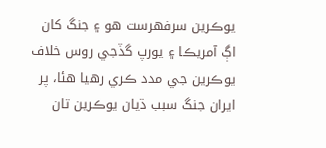يوڪرين سرفهرست هو ۽ جنگ کان اڳ آمريڪا ۽ يورپ گڏجي روس خلاف يوڪرين جي مدد ڪري رهيا هئا، پر ايران جنگ سبب ڌيان يوڪرين تان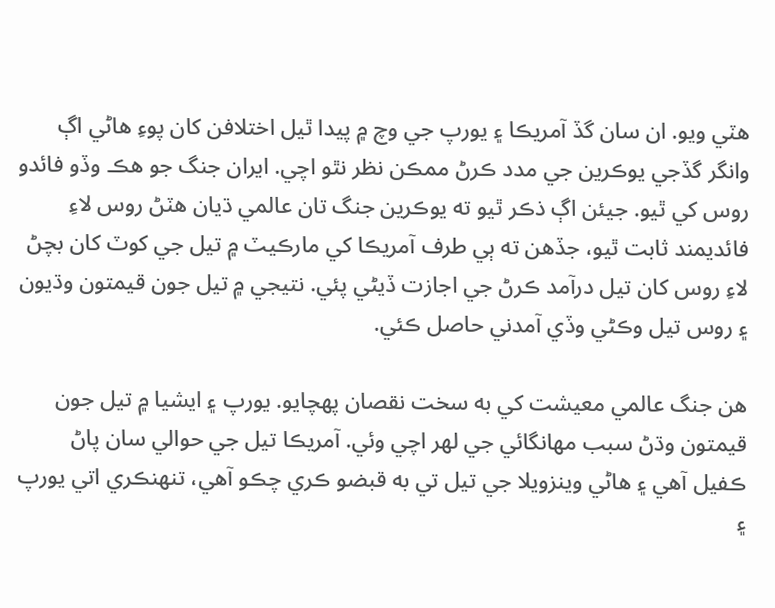هٽي ويو. ان سان گڏ آمريڪا ۽ يورپ جي وچ ۾ پيدا ٿيل اختلافن کان پوءِ هاڻي اڳ وانگر گڏجي يوڪرين جي مدد ڪرڻ ممڪن نظر نٿو اچي. ايران جنگ جو هڪ وڏو فائدو روس کي ٿيو. جيئن اڳ ذڪر ٿيو ته يوڪرين جنگ تان عالمي ڌيان هٽڻ روس لاءِ فائديمند ثابت ٿيو، جڏهن ته ٻي طرف آمريڪا کي مارڪيٽ ۾ تيل جي کوٽ کان بچڻ لاءِ روس کان تيل درآمد ڪرڻ جي اجازت ڏيڻي پئي. نتيجي ۾ تيل جون قيمتون وڌيون ۽ روس تيل وڪڻي وڏي آمدني حاصل ڪئي.

هن جنگ عالمي معيشت کي به سخت نقصان پهچايو. يورپ ۽ ايشيا ۾ تيل جون قيمتون وڌڻ سبب مهانگائي جي لهر اچي وئي. آمريڪا تيل جي حوالي سان پاڻ ڪفيل آهي ۽ هاڻي وينزويلا جي تيل تي به قبضو ڪري چڪو آهي، تنهنڪري اتي يورپ ۽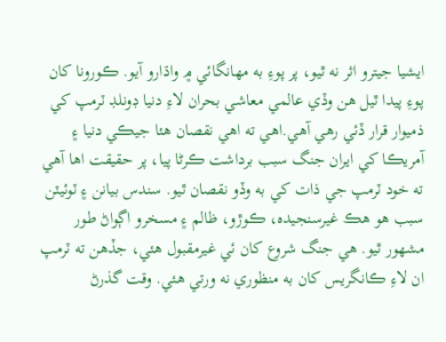ايشيا جيترو اثر نه ٿيو، پر پوءِ به مهانگائي ۾ واڌارو آيو. ڪورونا کان پوءِ پيدا ٿيل هن وڏي عالمي معاشي بحران لاءِ دنيا ڊونلڊ ٽرمپ کي ذميوار قرار ڏئي رهي آهي.اهي ته اهي نقصان هئا جيڪي دنيا ۽ آمريڪا کي ايران جنگ سبب برداشت ڪرڻا پيا، پر حقيقت اها آهي ته خود ٽرمپ جي ذات کي به وڏو نقصان ٿيو. سندس بيانن ۽ ٽوئيٽن سبب هو هڪ غيرسنجيده، ڪوڙو، ظالم ۽ مسخرو اڳواڻ طور مشهور ٿيو. هي جنگ شروع کان ئي غيرمقبول هئي، جڏهن ته ٽرمپ ان لاءِ ڪانگريس کان به منظوري نه ورتي هئي. وقت گذرڻ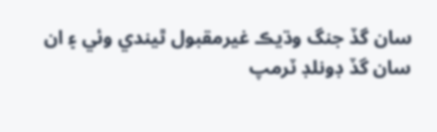سان گڏ جنگ وڌيڪ غيرمقبول ٿيندي وئي ۽ ان سان گڏ ڊونلڊ ٽرمپ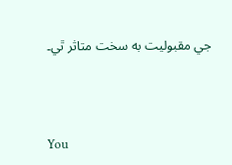جي مقبوليت به سخت متاثر ٿي۔



You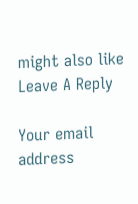might also like
Leave A Reply

Your email address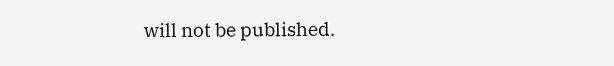will not be published.